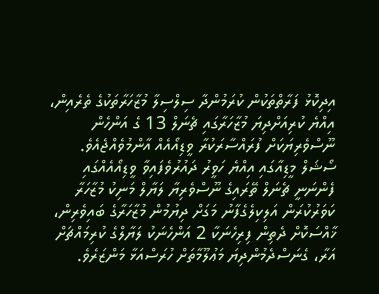އިދިކޮޅު ފަރާތްތަކުން ކުރަމުންދާ ސިލްސިލާ މުޒާހަރާތަކުގެ ތެރެއިން، އިއްޔެ ކުރިއަށްދިޔަ މުޒާހަރާގައި ޗެނަލް 13 ގެ އަންހެން ނޫސްވެރިޔަކަށް ފުރައްސާރަކުރާ ވީޑިއޯއެއް އާންމުވެއްޖެއެވެ.
ސޯޝަލް މީޑިއާގައި އިއްޔެ ހަވީރު ދައުރުވެފައިވާ ވީޑިއޯއެއްގައި ފެންނަނީ ޗެނަލް ތޭރައިގެ ނޫސްވެރިޔާ ލަޔާލް މަނިކު މުޒާހަރާ ކަވަރުކުރަން އަލިކިލެގެފާނު މަގަށް ދިޔުމުން މުޒާހަރާގެ ބައިވެރިން، ޚާއްސަކޮށް ދެތިން ފިރިހެނަކާ 2 އަންހެނަކު ލަޔާލްގެ ކުރިމައްޗަށް އަރާ، ގެނަސްދެމުންދިޔަ މަޢުލޫމާތަށް ހުރަސްއަޅާ މަންޒަރެވެ.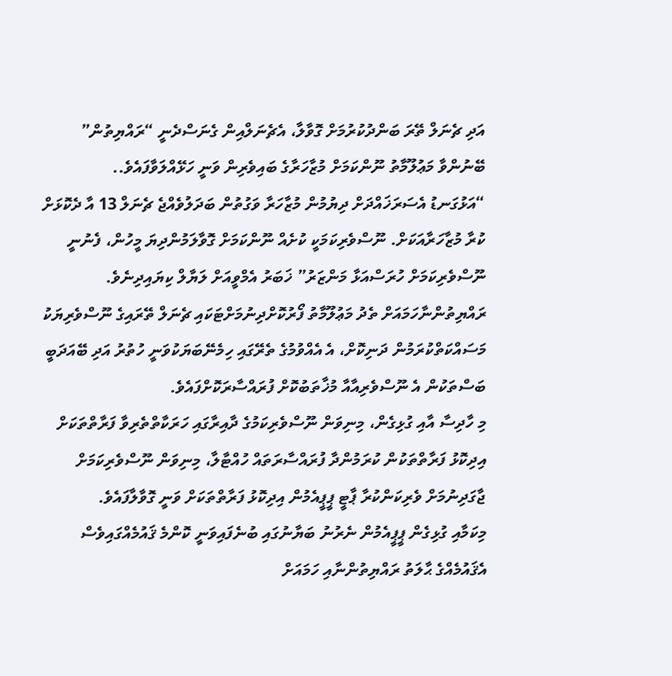އަދި ޗެނަލް ތޭރަ ބަންދުކުރުމަށް ގޮވާލާ، އެޗެނަލްއިން ގެނަސްދެނީ “ރައްޔިތުން” ބޭނުންވާ މަޢުލޫމާތު ނޫންކަމަށް މުޒާހަރާގެ ބައިވެރިން ވަނީ ހަޅޭއްލަވާފައެވެ..
“އަޅުގަނޑު އެސަރަޚައްދަށް ދިޔުމުން މުޒާހަރާ ވަގުތުން ބަދަލުވެއްޖެ ޗެނަލް 13 އާ ދެކޮޅަށް ކުރާ މުޒާހަރާއަކަށް. ނޫސްވެރިކަމަކީ ކުށެއް ނޫންކަމަށް ގޮވާލަމުންދިޔަ މީހުން، ފެނުނީ ނޫސްވެރިކަމަށް ހުރަސްއަޅާ މަންޒަރު” ޚަބަރު އެމްވީއަށް ލަޔާލް ކިޔައިދިނެވެ.
ރައްޔިތުންނާހަމައަށް ތެދު މަޢުލޫމާތު ފޯރުކޮށްދިނުމަށްޓަކައި ޗެނަލް ތޭރައިގެ ނޫސްވެރިޔަކު މަސައްކަތްކުރަމުން ދަނިކޮށް، އެ އެއްވުމުގެ ތެރޭގައި ހިމެނޭބަޔަކުވަނީ ހުތުރު އަދި ބޭއަދަބީ ބަސްތަކުން އެ ނޫސްވެރިއާއާ މުޚާތަބުކޮށް ފުރައްސާރަކޮށްފައެވެ.
މި ހާދިސާ އާއި ގުޅިގެން، މިނިވަން ނޫސްވެރިކަމުގެ ދާއިރާގައި ހަރަކާތްތެރިވާ ފަރާތްތަކަށް އިދިކޮޅު ފަރާތްތަކުން ކުރަމުންދާ ފުރައްސާރަތައް ހުއްޓާލާ، މިނިވަން ނޫސްވެރިކަމަށް ޖާގަދިނުމަށް ވެރިކަންކުރާ ޕާޓީ ޕީޕީއެމުން އިދިކޮޅު ފަރާތްތަކަށް ވަނީ ގޮވާލާފައެވެ.
މިކަމާއި ގުޅިގެން ޕީޕީއެމުން ނެރުނު ބަޔާނުގައި ބުނެފައިވަނީ ކޮންމެ ޤައުމެއްގައިވެސް އެޤައުމެއްގެ ޙާލަތު ރައްޔިތުންނާއި ހަމައަށް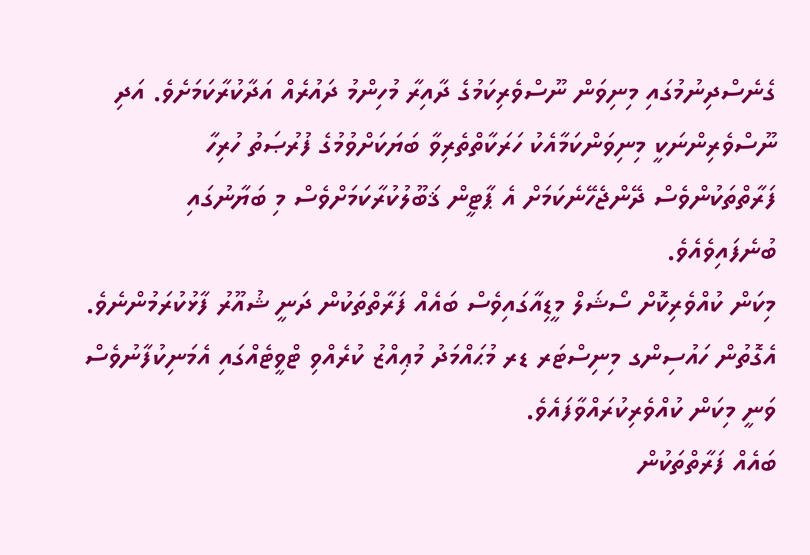ގެނެސްދިނުމުގައި މިނިވަން ނޫސްވެރިކަމުގެ ދާއިރާ މުހިންމު ދައުރެއް އަދާކުރާކަމަށެވެ. އަދި ނޫސްވެރިންނަކީ މިނިވަންކަމާއެކު ހަރަކާތްތެރިވާ ބަޔަކަށްވުމުގެ ފުރުޞަތު ހުރިހާ ފަރާތްތަކުންވެސް ދޭންޖެހޭނެކަމަށް އެ ޕާޓީން ޤަބޫލުކުރާކަމަށްވެސް މި ބަޔާނުގައި ބުނެފައިވެއެވެ.
މިކަން ކުއްވެރިކޮށް ސޯޝަލް މީޑިއާގައިވެސް ބައެއް ފަރާތްތަކުން ދަނީ ޝުއޫރު ފާޅުކުރަމުންނެވެ. އެގޮތުން ހައުސިންގ މިނިސްޓަރ ޑރ މުޙައްމަދު މުޢިއްޒު ކުރެއްވި ޓްވީޓެއްގައި އެމަނިކުފާނުވެސް ވަނީ މިކަން ކުއްވެރިކުރައްވާފައެވެ.
ބައެއް ފަރާތްތަކުން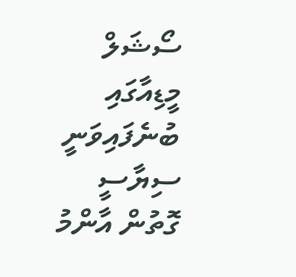ސޯޝަލް މީޑިއާގައި ބުނެފައިވަނީ ސިޔާސީ ގޮތުން އާންމު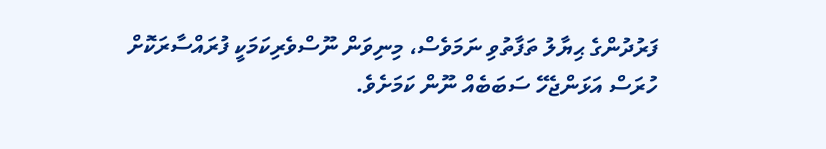ފަރުދުންގެ ޙިޔާލު ތަފާތުވި ނަމަވެސް، މިނިވަން ނޫސްވެރިކަމަކީ ފުރައްސާރަކޮށް ހުރަސް އަޅަންޖެހޭ ސަބަބެއް ނޫން ކަމަށެވެ.